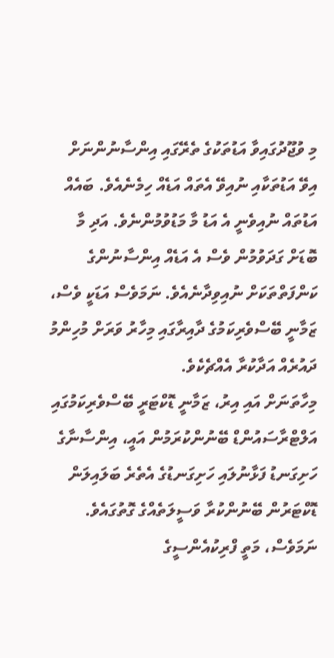މި ވުޖޫދުގައިވާ އަޑުތަކުގެ ތެރޭގައި އިންސާނުންނަށް އިވޭ އަޑުތަކާއި ނުއިވޭ އެތައް އަޑެއް ހިމެނެއެވެ. ބައެއް އަޑުތައް ނުއިވެނީ އެ އަޑު މާ މަޑުވުމުންނެވެ. އަދި މާ ބޮޑަށް ގަދަވުމުން ވެސް އެ އަޑެއް އިންސާނުންގެ ކަންފަތްތަކަށް ނުއިވިދާނެއެވެ. ނަމަވެސް އަޑަކީ ވެސް، ޒަމާނީ ބޭސްވެރިކަމުގެ ދާއިރާގައި މިހާރު ވަރަށް މުހިންމު ދައުރެއް އަދާކުރާ އެއްޗެކެވެ.
މިހާތަނަށް އައި އިރު، ޒަމާނީ ޑޮކްޓަރީ ބޭސްވެރިކަމުގައި އަލްޓްރާސައުންޑް ބޭނުންކުރަމުން އައީ، އިންސާނާގެ ހަށިގަނޑު ފަޅާނުލައި ހަށިގަނޑުގެ އެތެރެ ބަލައިލަން ޑޮކްޓަރުން ބޭނުންކުރާ ވަސީލަތެއްގެ ގޮތުގައެވެ. ނަމަވެސް، މަތީ ފްރިކުއެންސީގެ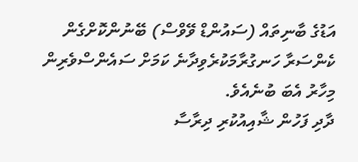އަޑުގެ ބާނިތައް (ސައުންޑް ވޭވްސް) ބޭނުންކޮށްގެން ކެންސަރާ ހަނގުރާމަކުރެވިދާނެ ކަމަށް ސައެންސްވެރިން މިހާރު އެބަ ބުނެއެވެ.
ދާދި ފަހުން ޝާއިއުކުރި ދިރާސާ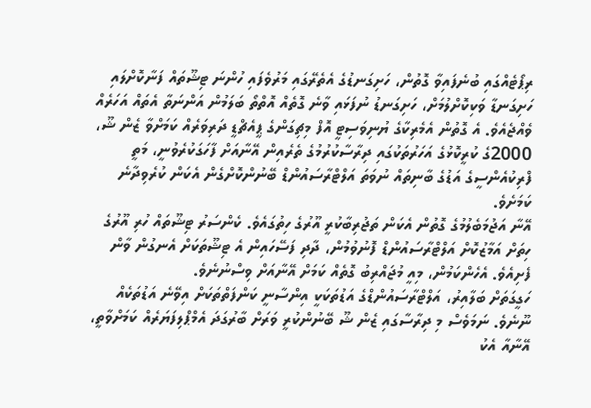ރިޕޯޓެއްގައި ބުނެފައިވާ ގޮތުން، ހަށިގަނޑުގެ އެތެރޭގައި މަރުވެފައި ހުންނަ ޓިޝޫތައް ފަނާކޮށްލައި ހަށިގަނޑާ ވަކިކޮށްލުމަށް، ހަށިގަނޑު ނުފަޅައި ވާނެ ގޮތެއް އޮތްތޯ ބަލަމުން އަންނަތާ އެތައް އަހަރެއް ވެއްޖެއެވެ. އެ ގޮތުން އެމެރިކާގެ ޔުނިވަސިޓީ އޮފް މިޗިގަންގެ ޕީއެޗްޑީ ދަރިވަރެއް ކަމަށްވާ ޒެން ޝޫ، 2000ގެ ކުރީކޮޅުގެ އަހަރުތަކުގައި ދިރާސާކުރުމުގެ ތެރެއިން އޭނާއަށް ފާހަގަކުރެވުނީ، މަތީ ފްރިކުއެންސީގެ އަޑުގެ ބާނިތައް ނުވަތަ އަލްޓްރާސައުންޑް ބޭނުންކޮށްގެން އެކަން ކުރެވިދާނެ ކަމަށެވެ.
އޭނާ އަޖުމަބެލުމުގެ ގޮތުން އެކަން ތަޖުރިބާކުރީ އޫރުގެ ހިތުގައެވެ. ކެންސަރު ޓިޝޫތައް ހުރި އޫރުގެ ހިތަށް އަމާޒުކޮށް އަލްޓްރާސައުންޑް ފޮނުވުމުން، ދާދި ފަސޭހައިން އެ ޓިޝޫތަކަށް އެނގުން ވާން ފެށިއެވެ. އެހެންކަމުން، މިއީ މުޖައްރިބު ގޮތެއް ކަމަށް އޭނާއަށް ވިސްނުނެވެ.
ހަގީގަތަށް ބަލާއިރު، އަލްޓްރާސައުންޑްގެ އަޑުތަކަކީ އިންސާނީ ކަންފަތްތަކަށް އިވޭނެ އަޑުތަކެއް ނޫނެވެ. ނަމަވެސް މި ދިރާސާގައި ޒެން ޝޫ ބޭނުންކުރީ ވަރަށް ބާރުގަދަ އެމްޕްލިފަޔަރެއް ކަމަށްވާތީ، އޭނާއާ އެކު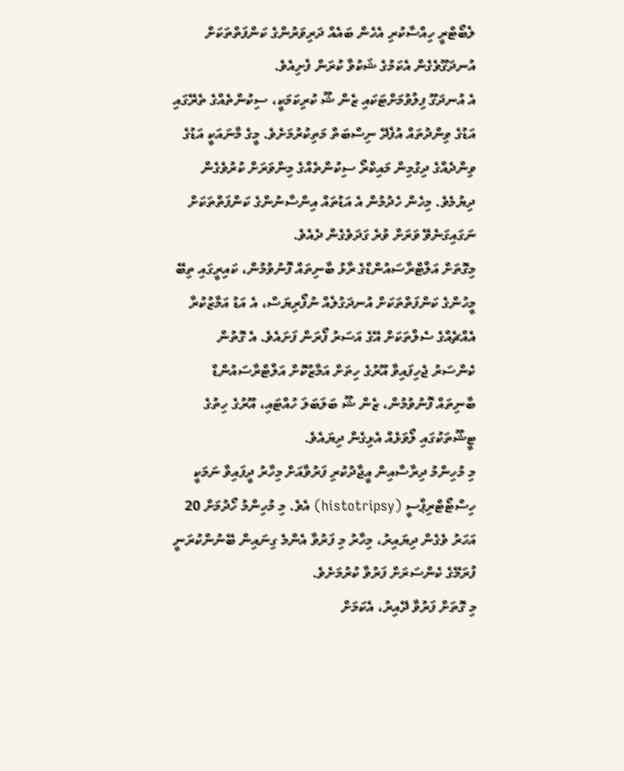ލެބޯޓްރީ ހިއްސާކުރި އެހެން ބައެއް ދަރިވަރުންގެ ކަންފަތްތަކަށް އުނދަގޫވެގެން އެކަމުގެ ޝަކުވާ ކުރަން ފެށިއެވެ.
އެ އުނދަގޫ ފިލުވުމަށްޓަކައި ޒެން ޝޫ ކުރިކަމަކީ، ސިކުންތެއްގެ ތެރޭގައި އަޑުގެ ވިންދުތައް އުފެދޭ ނިސްބަތް މަތިކުރުމަށެވެ. މީގެ މާނައަކީ އަޑުގެ ވިންދެއްގެ ދިގުމިން މައިކްރޯ ސިކުންތެއްގެ މިންވަރަށް ކުރުވެގެން ދިޔުމެވެ. މިހެން ހެދުމުން އެ އަޑުތައް އިންސާނުންގެ ކަންފަތްތަކަށް ނަގައިގަނެވޭ ވަރަށް ވުރެ ގަދަވެގެން ދެއެވެ.
މިގޮތަށް އަލްޓްރާސައުންޑްގެ ރާޅު ބާނިތައް ފޮނުވުމުން، ކައިރީގައި ތިބޭ މީހުންގެ ކަންފަތްތަކަށް އުނދަގުލެއް ނުފޯރިޔަސް، އެ އަޑު އަމާޒުކުރާ އެއްޗެއްގެ ސެލްތަކަށް އޭގެ އަސަރު ފޯރަން ފަށައެވެ. އެ ގޮތުން ކެންސަރު ޖެހިފައިވާ އޫރުގެ ހިތަށް އަމާޒުކޮށް އަލްޓްރާސައުންޑް ބާނިތައް ފޮނުވުމުން، ޒެން ޝޫ ބަލަބަލަ ހުއްޓައި، އޫރުގެ ހިތުގެ ޓީޝޫތަކުގައި ލޯވަޅެއް އެޅިގެން ދިޔައެވެ.
މި މުހިންމު ދިރާސާއިން އީޖާދުކުރި ފަރުވާއަށް މިހާރު ދީފައިވާ ނަމަކީ ހިސްޓޯޓްރިޕްސީ (histotripsy) އެވެ. މި މުހިންމު ހޯދުމަށް 20 އަހަރު ވެގެން ދިޔައިރު، މިހާރު މި ފަރުވާ އެންމެ ގިނައިން ބޭނުންކުރަނީ ފުރަމޭގެ ކެންސަރަށް ފަރުވާ ކުރުމަށެވެ.
މި ގޮތަށް ފަރުވާ ދޭއިރު، އެކަމަށް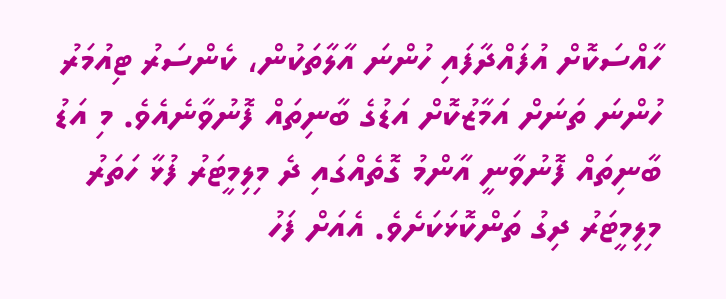ހާއްސަކޮށް އުފައްދާފައި ހުންނަ އާލާތަކުން، ކެންސަރު ޓިއުމަރު ހުންނަ ތަނަށް އަމާޒުކޮށް އަޑުގެ ބާނިތައް ފޮނުވާނެއެވެ. މި އަޑު ބާނިތައް ފޮނުވާނީ އާންމު ގޮތެއްގައި ދެ މިލިމީޓަރު ފުޅާ ހަތަރު މިލިމީޓަރު ދިގު ތަންކޮޅަކަށެވެ. އެއަށް ފަހު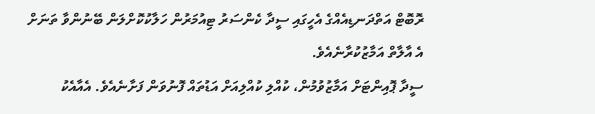ރޮބޮޓް އަތްދަނޑިއެއްގެ އެހީގައި ސީދާ ކެންސަރު ޓިއުމަރުން ހަލާކުކޮށްލަން ބޭނުންވާ ތަނަށް އެ އާލާތް އަމާޒުކުރާނެއެވެ.
ސީދާ ޕޮއިންޓަށް އަމާޒުވުމުން، ކުއްލި ކުއްލިއަށް އަޑުތައް ފޮނުވަން ފަށާނެއެވެ. އެއާއެކު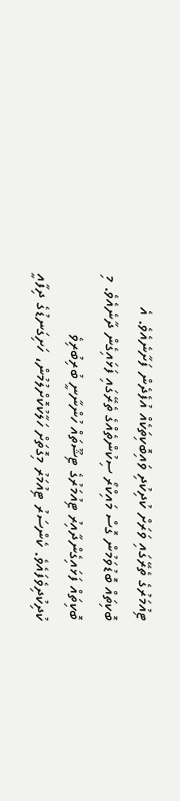ޓިއުމަރުގެ ތެރޭގައި ވަރަށް ކުދިކުދި ވައިބޮކިތަކެއް އުފެދެން ފަށާނެއެވެ. އެ ބޮކިތައް ބޮޑުވަމުން ގޮސް މައިކްރޯ ސިކުންތެއްގެ ތެރޭގައި ފަޅައިގެން ދާނެއެވެ. މި ބޮކިތައް ފަޅައިގެންދާއިރު ޓިއުމަރުގެ ޓިޝޫތައް ހުންނާނީ ބުރިބުރިވެ ކުދިކުދިވެފައެވެ. ކެންސަރު ޓިއުމަރު މިގޮތަށް ހަލާކުކޮށްލުމުން، ހަށިގަނޑުގެ ދިފާއީ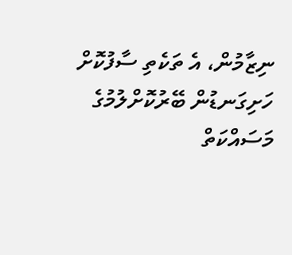ނިޒާމުން، އެ ތަކެތި ސާފުކޮށް ހަށިގަނޑުން ބޭރުކޮށްލުމުގެ މަސައްކަތް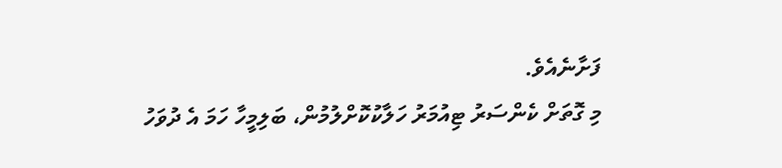ފަށާނެއެވެ.
މި ގޮތަށް ކެންސަރު ޓިއުމަރު ހަލާކުކޮށްލުމުން، ބަލިމީހާ ހަމަ އެ ދުވަހު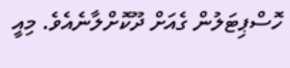ހޮސްޕިޓަލުން ގެއަށް ދޫކޮށްލާނެއެވެ. މިއީ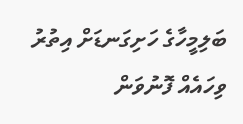ބަލިމީހާގެ ހަށިގަނޑަށް އިތުރު ވިހައެއް ފޮނުވަން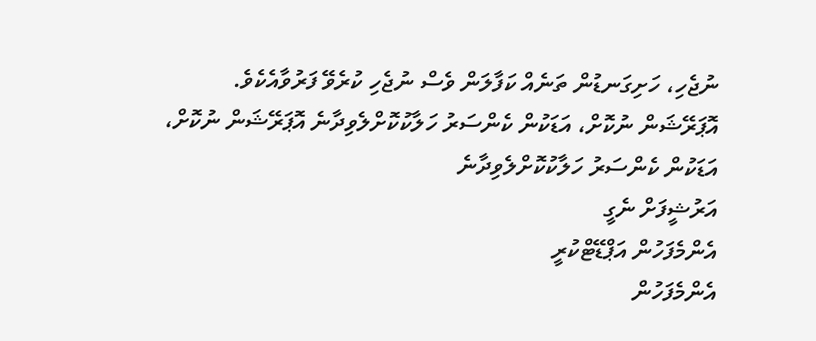ނުޖެހި، ހަށިގަނޑުން ތަނެއް ކަފާލަން ވެސް ނުޖެހި ކުރެވޭ ފަރުވާއެކެވެ.
އޮޕަރޭޝަން ނުކޮށް، އަޑަކުން ކެންސަރު ހަލާކުކޮށްލެވިދާނެ އޮޕަރޭޝަން ނުކޮށް، އަޑަކުން ކެންސަރު ހަލާކުކޮށްލެވިދާނެ
އަރުޝީފަށް ނެގީ
އެންމެފަހުން އަޕްޑޭޓްކުރީ
އެންމެފަހުން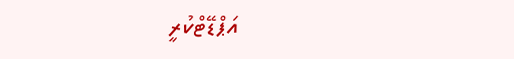އަޕްޑޭޓްކުރީ